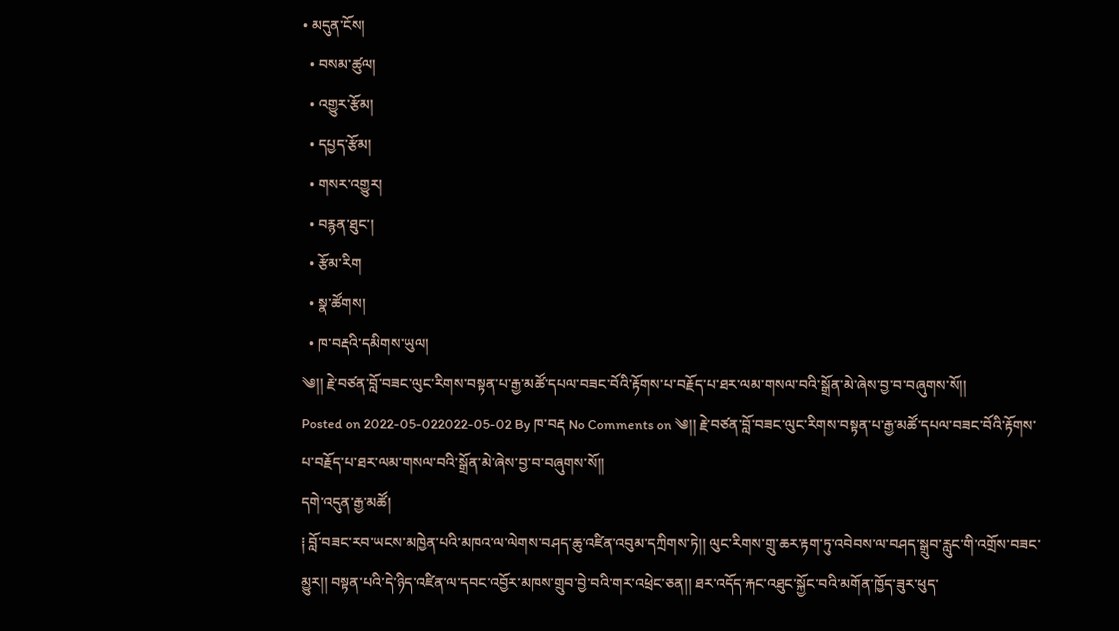• མདུན་ངོས།
  • བསམ་ཚུལ།
  • འགྱུར་རྩོམ།
  • དཔྱད་རྩོམ།
  • གསར་འགྱུར།
  • བརྙན་ཐུང་།
  • རྩོམ་རིག
  • སྣ་ཚོགས།
  • ཁ་བརྡའི་དམིགས་ཡུལ།
༄།། རྗེ་བཙན་བློ་བཟང་ལུང་རིགས་བསྟན་པ་རྒྱ་མཚོ་དཔལ་བཟང་བོའི་རྟོགས་པ་བརྗོད་པ་ཐར་ལམ་གསལ་བའི་སྒྲོན་མེ་ཞེས་བྱ་བ་བཞུགས་སོ།།
Posted on 2022-05-022022-05-02 By ཁ་བརྡ No Comments on ༄།། རྗེ་བཙན་བློ་བཟང་ལུང་རིགས་བསྟན་པ་རྒྱ་མཚོ་དཔལ་བཟང་བོའི་རྟོགས་པ་བརྗོད་པ་ཐར་ལམ་གསལ་བའི་སྒྲོན་མེ་ཞེས་བྱ་བ་བཞུགས་སོ།།
དགེ་འདུན་རྒྱ་མཚོ།
༐ བློ་བཟང་རབ་ཡངས་མཁྱེན་པའི་མཁའ་ལ་ལེགས་བཤད་ཆུ་འཛིན་འབུམ་དཀྲིགས་ཏེ།། ལུང་རིགས་གྲུ་ཆར་རྟག་ཏུ་འབེབས་ལ་བཤད་སྒྲུབ་རླུང་གི་འགྲོས་བཟང་མྱུར།། བསྟན་པའི་དེ་ཉིད་འཛིན་ལ་དབང་འབྱོར་མཁས་གྲུབ་བྱེ་བའི་གར་འཕྲེང་ཅན།། ཐར་འདོད་རྐང་འཐུང་སྐྱོང་བའི་མགོན་ཁྱོད་ཟུར་ཕུད་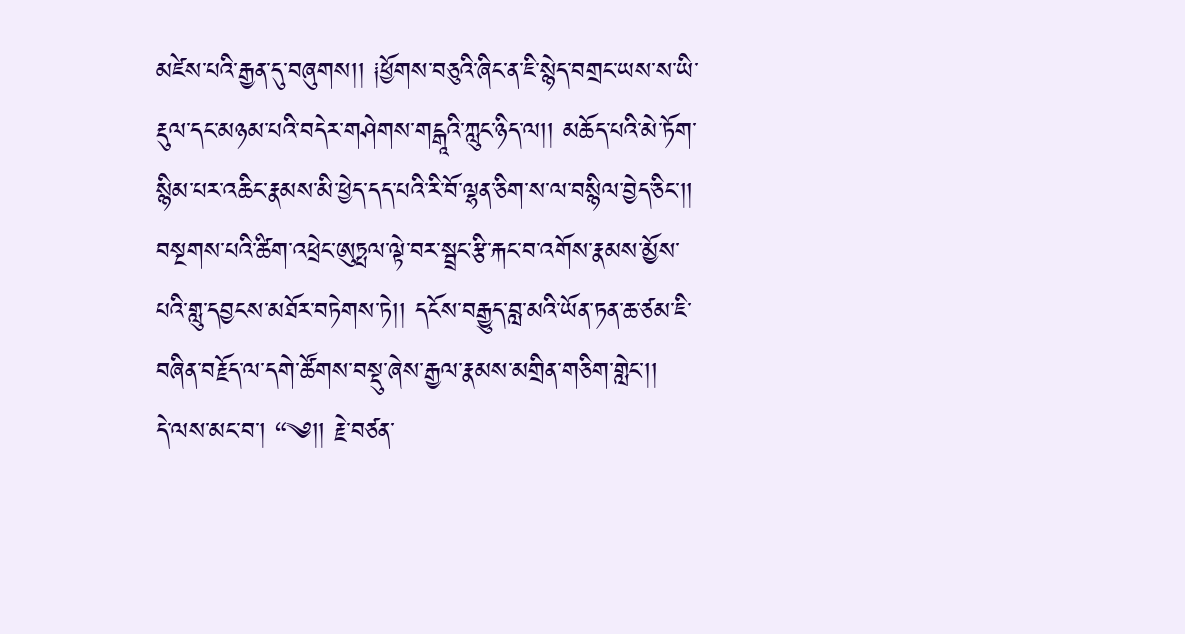མཛེས་པའི་རྒྱན་དུ་བཞུགས།། ༐ཕྱོགས་བཅུའི་ཞིང་ན་ཇི་སྙེད་བགྲང་ཡས་ས་ཡི་རྡུལ་དང་མཉམ་པའི་བདེར་གཤེགས་གངྒཱའི་ཀླུང་ཉིད་ལ།། མཆོད་པའི་མེ་ཏོག་སྙིམ་པར་འཆིང་རྣམས་མི་ཕྱེད་དད་པའི་རི་བོ་ལྷན་ཅིག་ས་ལ་བསྙིལ་བྱེད་ཅིང་།། བསྔགས་པའི་ཚིག་འཕྲེང་ཨུཏྤལ་ལྟེ་བར་སྦྲང་རྩི་རྐང་བ་འགོས་རྣམས་མྱོས་པའི་གླུ་དབྱངས་མཐོར་བཏེགས་ཏེ།། དངོས་བརྒྱུད་བླ་མའི་ཡོན་ཏན་ཆ་ཙམ་ཇི་བཞིན་བརྗོད་ལ་དགེ་ཚོགས་བསྡུ་ཞེས་རྒྱལ་རྣམས་མགྲིན་གཅིག་གླེང་།།
དེ་ལས་མང་བ་། “༄།། རྗེ་བཙན་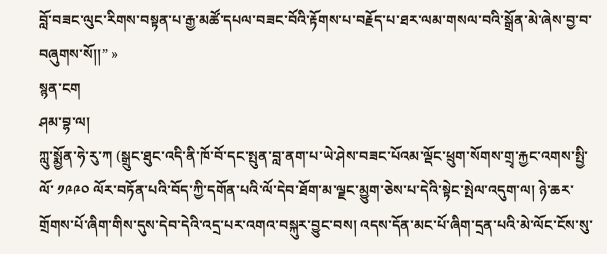བློ་བཟང་ལུང་རིགས་བསྟན་པ་རྒྱ་མཚོ་དཔལ་བཟང་བོའི་རྟོགས་པ་བརྗོད་པ་ཐར་ལམ་གསལ་བའི་སྒྲོན་མེ་ཞེས་བྱ་བ་བཞུགས་སོ།།” »
སྙན་ངག
ཤམ་བྷ་ལ།
ཀླུ་སྨྱོན་ཧེ་རུ་ཀ (སྒྲུང་ཐུང་འདི་ནི་ཁོ་བོ་དང་སྤུན་བླ་ནག་པ་ཡེ་ཤེས་བཟང་པོའམ་ལྡོང་ཕྲུག་སོགས་གྲྭ་རྐྱང་འགས་སྤྱི་ལོ་ ༡༩༩༠ ལོར་བཏོན་པའི་བོད་ཀྱི་དགོན་པའི་ལོ་དེབ་ཐོག་མ་ལྗང་མྱུག་ཅེས་པ་དེའི་སྟེང་སྤེལ་འདུག་ལ། ཉེ་ཆར་གྲོགས་པོ་ཞིག་གིས་དུས་དེབ་དེའི་འདྲ་པར་འགའ་བསྐུར་བྱུང་བས། འདས་དོན་མང་པོ་ཞིག་དྲན་པའི་མེ་ལོང་ངོས་སུ་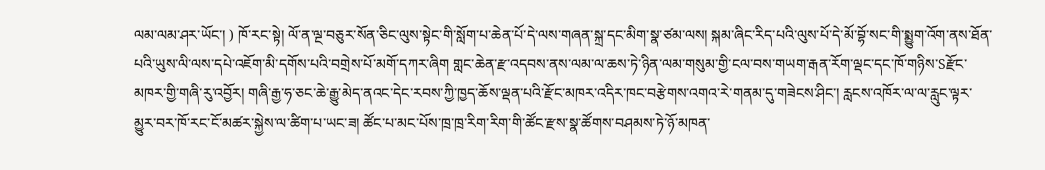ལམ་ལམ་ཤར་ཡོང་། ) ཁོ་རང་སྟེ། ལོ་ན་ལྔ་བཅུར་སོན་ཅིང་ལུས་སྟེང་གི་སློག་པ་ཆེན་པོ་དེ་ལས་གཞན་སྐྲ་དང་མིག་སྣ་ཙམ་ལས། སྐམ་ཞིང་རིད་པའི་ལུས་པོ་དེ་མོ་བྷོ་སང་གི་སྨྱུག་འོག་ནས་ཐོན་པའི་ཡུས་ལི་ལས་དཔེ་འཇོག་མི་དགོས་པའི་བགྲེས་པོ་མགོ་དཀར་ཞིག གླང་ཆེན་རྫ་འདབས་ནས་ལམ་ལ་ཆས་ཏེ་ཉིན་ལམ་གསུམ་གྱི་ངལ་བས་གཡག་རྒན་རོག་ལྡང་དང་ཁོ་གཉིས་Sརྫོང་མཁར་གྱི་གཞི་རུ་འབྱོར། གཞི་རྒྱ་ཧ་ཅང་ཆེ་རྒྱུ་མེད་ནའང་དེང་རབས་ཀྱི་ཁྱད་ཆོས་ལྡན་པའི་རྫོང་མཁར་འདིར་ཁང་བརྩེགས་འགའ་རེ་གནམ་དུ་གཟེངས་ཤིང་། རླངས་འཁོར་ལ་ལ་རླུང་ལྟར་མྱུར་བར་ཁོ་རང་ངོ་མཚར་སྐྱེས་ལ་ཚིག་པ་ཡང་ཟ། ཚོང་པ་མང་པོས་ཁྲ་ཁྲ་རིག་རིག་གི་ཚོང་རྫས་སྣ་ཚོགས་བཤམས་ཏེ་ཉོ་མཁན་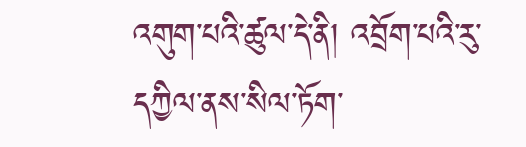འགུག་པའི་ཚུལ་དེ་ནི། འབྲོག་པའི་རུ་དཀྱིལ་ནས་སིལ་ཏོག་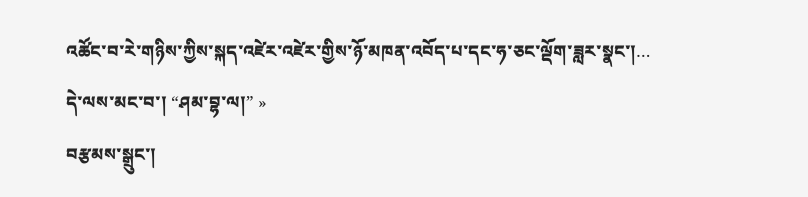འཚོང་བ་རེ་གཉིས་ཀྱིས་སྐད་འཛེར་འཛེར་གྱིས་ཉོ་མཁན་འབོད་པ་དང་ཧ་ཅང་ལྡོག་ཟླར་སྣང་།…
དེ་ལས་མང་བ་། “ཤམ་བྷ་ལ།” »
བརྩམས་སྒྲུང་།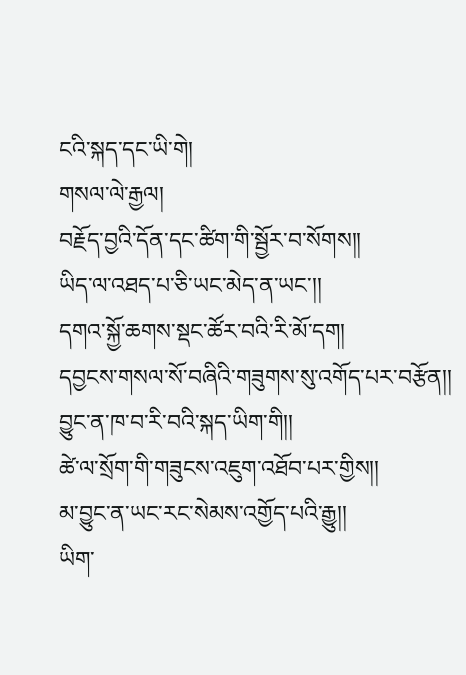ངའི་སྐད་དང་ཡི་གེ།
གསལ་ལེ་རྒྱལ།
བརྗོད་བྱའི་དོན་དང་ཚིག་གི་སྦྱོར་བ་སོགས།།
ཡིད་ལ་འཐད་པ་ཅི་ཡང་མེད་ན་ཡང་།།
དགའ་སྐྱོ་ཆགས་སྡང་ཚོར་བའི་རི་མོ་དག།
དབྱངས་གསལ་སོ་བཞིའི་གཟུགས་སུ་འགོད་པར་བརྩོན།།
བྱུང་ན་ཁ་བ་རི་བའི་སྐད་ཡིག་གི།།
ཚེ་ལ་སྲོག་གི་གཟུངས་འཇུག་འཐོབ་པར་གྱིས།།
མ་བྱུང་ན་ཡང་རང་སེམས་འགྱོད་པའི་རྒྱུ།།
ཡིག་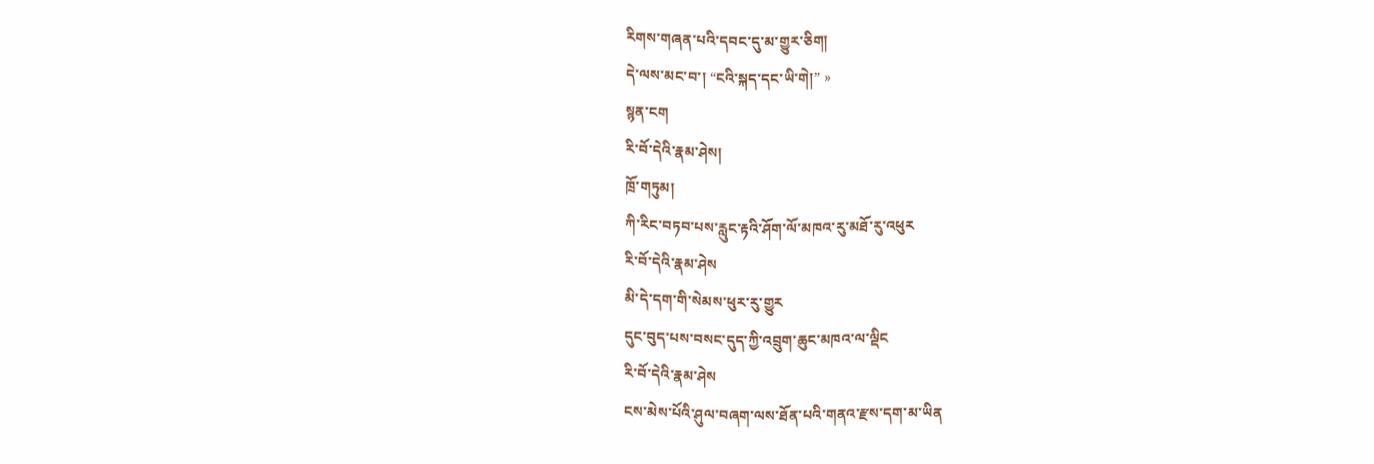རིགས་གཞན་པའི་དབང་དུ་མ་གྱུར་ཅིག།
དེ་ལས་མང་བ་། “ངའི་སྐད་དང་ཡི་གེ།” »
སྙན་ངག
རི་བོ་དེའི་རྣམ་ཤེས།
ཁྲོ་གཏུམ།
ཀི་རིང་བཏབ་པས་རླུང་རྟའི་ཤོག་ལོ་མཁའ་རུ་མཐོ་རུ་འཕུར
རི་བོ་དེའི་རྣམ་ཤེས
མི་དེ་དག་གི་སེམས་ཕུར་རུ་གྱུར
དུང་བུད་པས་བསང་དུད་ཀྱི་འབྲུག་ཆུང་མཁའ་ལ་ལྡིང
རི་བོ་དེའི་རྣམ་ཤེས
ངས་མེས་པོའི་ཤུལ་བཞག་ལས་ཐོན་པའི་གནའ་རྫས་དག་མ་ཡིན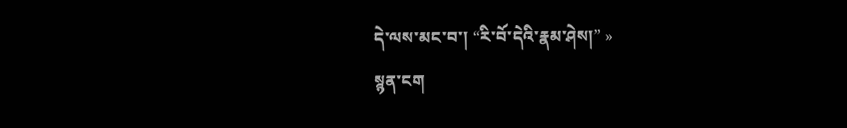དེ་ལས་མང་བ་། “རི་བོ་དེའི་རྣམ་ཤེས།” »
སྙན་ངག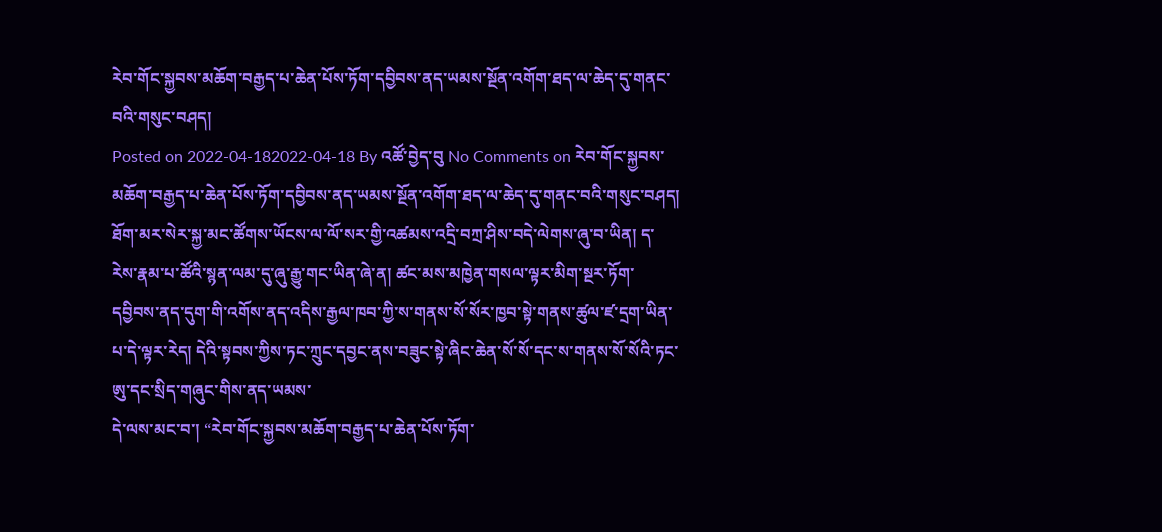རེབ་གོང་སྐྱབས་མཆོག་བརྒྱད་པ་ཆེན་པོས་ཏོག་དབྱིབས་ནད་ཡམས་སྔོན་འགོག་ཐད་ལ་ཆེད་དུ་གནང་བའི་གསུང་བཤད།
Posted on 2022-04-182022-04-18 By འཚོ་བྱེད་བུ No Comments on རེབ་གོང་སྐྱབས་མཆོག་བརྒྱད་པ་ཆེན་པོས་ཏོག་དབྱིབས་ནད་ཡམས་སྔོན་འགོག་ཐད་ལ་ཆེད་དུ་གནང་བའི་གསུང་བཤད།
ཐོག་མར་སེར་སྐྱ་མང་ཚོགས་ཡོངས་ལ་ལོ་སར་གྱི་འཚམས་འདྲི་བཀྲ་ཤིས་བདེ་ལེགས་ཞུ་བ་ཡིན། ད་རེས་རྣམ་པ་ཚོའི་སྙན་ལམ་དུ་ཞུ་རྒྱུ་གང་ཡིན་ཞེ་ན། ཚང་མས་མཁྱེན་གསལ་ལྟར་མིག་སྔར་ཏོག་དབྱིབས་ནད་དུག་གི་འགོས་ནད་འདིས་རྒྱལ་ཁབ་ཀྱི་ས་གནས་སོ་སོར་ཁྱབ་སྟེ་གནས་ཚུལ་ཛ་དྲག་ཡིན་པ་དེ་ལྟར་རེད། དེའི་སྟབས་ཀྱིས་ཏང་ཀྲུང་དབྱང་ནས་བཟུང་སྟེ་ཞིང་ཆེན་སོ་སོ་དང་ས་གནས་སོ་སོའི་ཏང་ཨུ་དང་སྲིད་གཞུང་གིས་ནད་ཡམས་
དེ་ལས་མང་བ་། “རེབ་གོང་སྐྱབས་མཆོག་བརྒྱད་པ་ཆེན་པོས་ཏོག་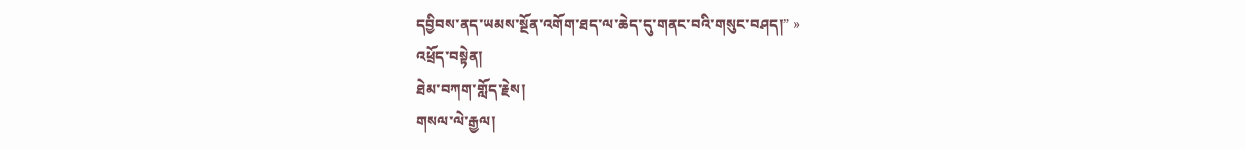དབྱིབས་ནད་ཡམས་སྔོན་འགོག་ཐད་ལ་ཆེད་དུ་གནང་བའི་གསུང་བཤད།” »
འཕྲོད་བསྟེན།
ཐེམ་བཀག་གློད་རྗེས།
གསལ་ལེ་རྒྱལ།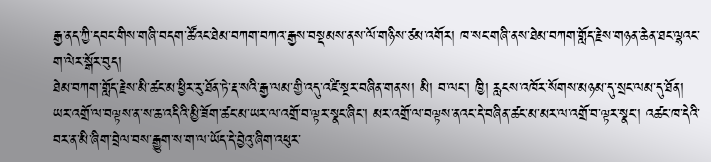རྒྱ་ནད་ཀྱི་དབང་གིས་གཞི་བདག་ཚོའང་ཐེམ་བཀག་བཀའ་རྒྱས་བསྡམས་ནས་ལོ་གཉིས་ཙམ་འགོར། ཁ་སང་གཞི་ནས་ཐེམ་བཀག་གློད་རྗེས་གཉན་ཆེན་ཐང་ལྷའང་ག་ལེར་སྒོར་བུད།
ཐེམ་བཀག་གློད་རྗེས་མི་ཚང་མ་ཕྱིར་རུ་ཐོན་ཏེ་རྡ་སའི་རྒྱ་ལམ་གྱི་འདུ་འཛི་སྔར་བཞིན་གནས། མི། བ་ལང་། ཁྱི། རླངས་འཁོར་སོགས་མཉམ་དུ་སྲང་ལམ་དུ་ཐོན། ཡར་འགྲོ་ལ་བལྟས་ན་ས་ཆ་འདིའི་མྱི་ཟོག་ཚང་མ་ཡར་ལ་འགྲོ་བ་ལྟར་སྣང་ཞིང་། མར་འགྲོ་ལ་བལྟས་ནའང་དེ་བཞིན་ཚང་མ་མར་ལ་འགྲོ་བ་ལྟར་སྣང་། འཚང་ཁ་དེའི་བར་ན་མི་ཞིག་བྲེལ་བས་རྒྱུག་ས་ག་ལ་ཡོད་དེ་བྱེའུ་ཞིག་འཕུར་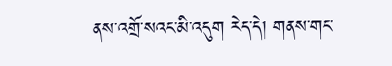ནས་འགྲོ་སའང་མི་འདུག རེད་དེ། གནས་གང་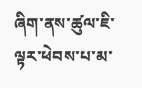ཞིག་ནས་ཚུལ་ཇི་ལྟར་ཕེབས་པ་མ་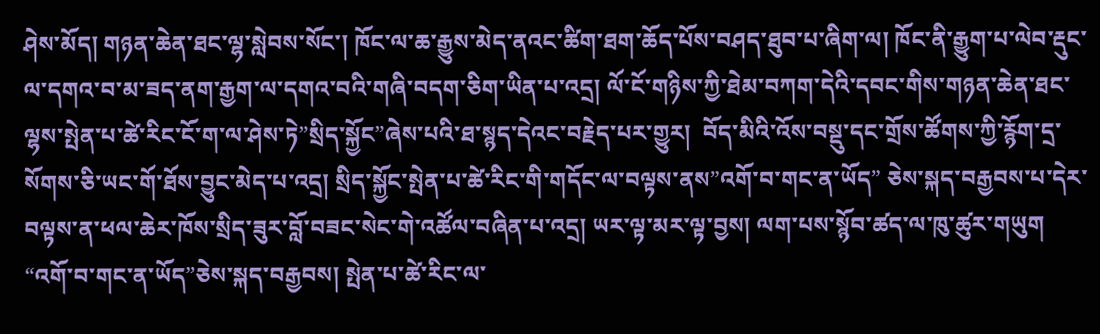ཤེས་མོད། གཉན་ཆེན་ཐང་ལྷ་སླེབས་སོང་། ཁོང་ལ་ཆ་རྒྱུས་མེད་ནའང་ཚིག་ཐག་ཆོད་པོས་བཤད་ཐུབ་པ་ཞིག་ལ། ཁོང་ནི་རྒྱུག་པ་ལེབ་རྡུང་ལ་དགའ་བ་མ་ཟད་ནག་རྒྱག་ལ་དགའ་བའི་གཞི་བདག་ཅིག་ཡིན་པ་འདྲ། ལོ་ངོ་གཉིས་ཀྱི་ཐེམ་བཀག་དེའི་དབང་གིས་གཉན་ཆེན་ཐང་ལྷས་སྤེན་པ་ཚེ་རིང་ངོ་ག་ལ་ཤེས་ཏེ”སྲིད་སྐྱོང”ཞེས་པའི་ཐ་སྙད་དེའང་བརྗེད་པར་གྱུར།  བོད་མིའི་འོས་བསྡུ་དང་གྲོས་ཚོགས་ཀྱི་རྙོག་དྲ་སོགས་ཅི་ཡང་གོ་ཐོས་བྱུང་མེད་པ་འདྲ། སྲིད་སྐྱོང་སྤེན་པ་ཚེ་རིང་གི་གདོང་ལ་བལྟས་ནས”འགོ་བ་གང་ན་ཡོད” ཅེས་སྐད་བརྒྱབས་པ་དེར་བལྟས་ན་ཕལ་ཆེར་ཁོས་སྲིད་ཟུར་བློ་བཟང་སེང་གེ་འཚོལ་བཞིན་པ་འདྲ། ཡར་ལྟ་མར་ལྟ་བྱས། ལག་པས་སྙོབ་ཚད་ལ་ཁུ་ཚུར་གཡུག “འགོ་བ་གང་ན་ཡོད”ཅེས་སྐད་བརྒྱབས། སྤེན་པ་ཚེ་རིང་ལ་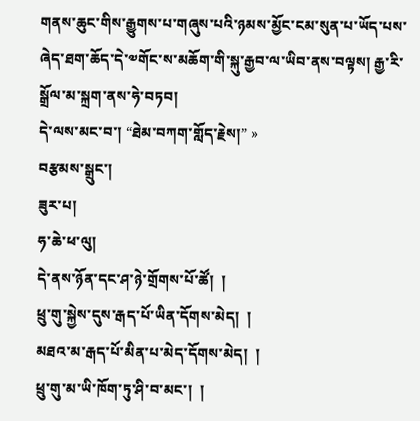གནས་ཆུང་གིས་རྒྱུགས་པ་གཞུས་པའི་ཉམས་མྱོང་ངམ་སུན་པ་ཡོད་པས་ཞེད་ཐག་ཆོད་དེ་༧གོང་ས་མཆོག་གི་སྐུ་རྒྱབ་ལ་ཡིབ་ནས་བལྟས། རྒྱ་རི་སྒྲོལ་མ་སྐྲག་ནས་ཧེ་བཏབ།
དེ་ལས་མང་བ་། “ཐེམ་བཀག་གློད་རྗེས།” »
བརྩམས་སྒྲུང་།
ཟུར་པ།
ཧ་ཆེ་ཕ་ལུ།
དེ་ནས་ཉོན་དང་ཤ་ཉེ་གྲོགས་པོ་ཚོ།  །
ཕྲུ་གུ་སྐྱེས་དུས་རྒད་པོ་ཡིན་དོགས་མེད།  །
མཐའ་མ་རྒད་པོ་མིན་པ་མེད་དོགས་མེད།  །
ཕྲུ་གུ་མ་ཡི་ཁོག་ཏུ་ཤི་བ་མང་།  །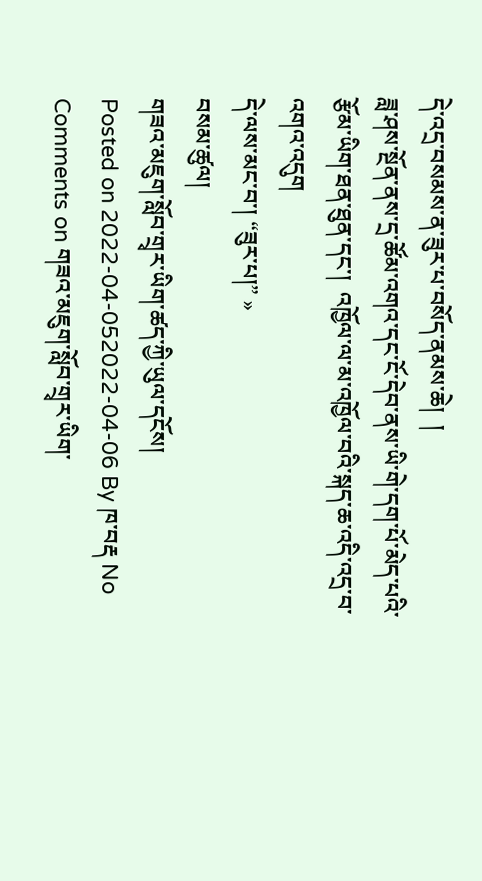དེ་འདྲ་བསམས་ན་ཟུར་པ་བསོད་ནམས་ཆེ།  །
ཟླ་ཤས་སྔོན་ནས་དྲ་ཚོམ་འགའ་དང་ངོ་དེབ་ནས་ཡི་གེ་དག་པོ་མེད་པའི་རྩོམ་ཡིག་ཐན་ཐུན་དང་།  འཁྱོལ་ལ་མ་འཁྱོལ་བའི་སྐད་ཆ་འདི་འདྲ་བ་འགའ་འདུག
དེ་ལས་མང་བ་། “ཟུར་པ།” »
བསམ་ཚུལ།
གཟའ་མཇུག་སློབ་གྲྭར་ཡིག་ཚད་ཀྱི་ཡུལ་དངོས།
Posted on 2022-04-052022-04-06 By ཁ་བརྡ No Comments on གཟའ་མཇུག་སློབ་གྲྭར་ཡིག་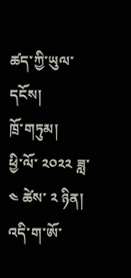ཚད་ཀྱི་ཡུལ་དངོས།
ཁྲོ་གཏུམ།
ཕྱི་ལོ་ ༢༠༢༢ ཟླ་ ༤ ཚེས་ ༢ ཉིན།  འདི་ག་ཨོ་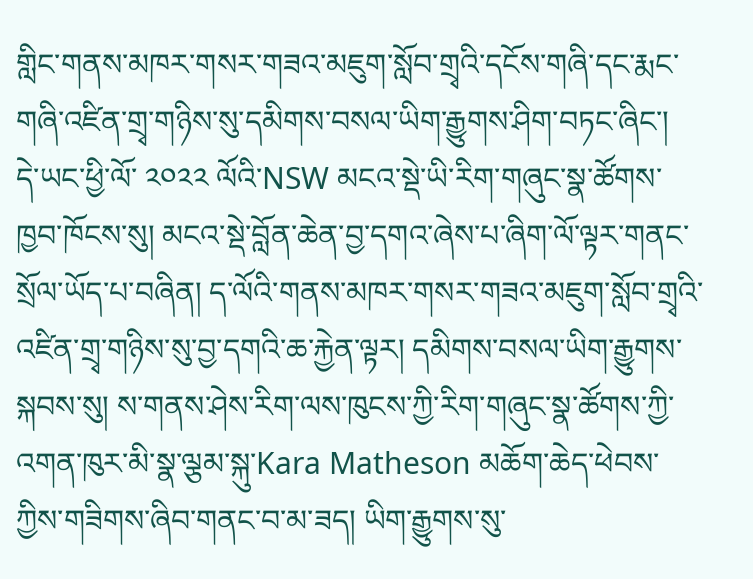གླིང་གནས་མཁར་གསར་གཟའ་མཇུག་སློབ་གྲྭའི་དངོས་གཞི་དང་རྨང་གཞི་འཛིན་གྲྭ་གཉིས་སུ་དམིགས་བསལ་ཡིག་རྒྱུགས་ཤིག་བཏང་ཞིང་།
དེ་ཡང་ཕྱི་ལོ་ ༢༠༢༢ ལོའི་NSW མངའ་སྡེ་ཡི་རིག་གཞུང་སྣ་ཚོགས་ཁྱབ་ཁོངས་སུ། མངའ་སྡེ་བློན་ཆེན་བྱ་དགའ་ཞེས་པ་ཞིག་ལོ་ལྟར་གནང་སྲོལ་ཡོད་པ་བཞིན། ད་ལོའི་གནས་མཁར་གསར་གཟའ་མཇུག་སློབ་གྲྭའི་འཛིན་གྲྭ་གཉིས་སུ་བྱ་དགའི་ཆ་རྐྱེན་ལྟར། དམིགས་བསལ་ཡིག་རྒྱུགས་སྐབས་སུ། ས་གནས་ཤེས་རིག་ལས་ཁུངས་ཀྱི་རིག་གཞུང་སྣ་ཚོགས་ཀྱི་འགན་ཁུར་མི་སྣ་ལྕམ་སྐུ་Kara Matheson མཆོག་ཆེད་ཕེབས་ཀྱིས་གཟིགས་ཞིབ་གནང་བ་མ་ཟད། ཡིག་རྒྱུགས་སུ་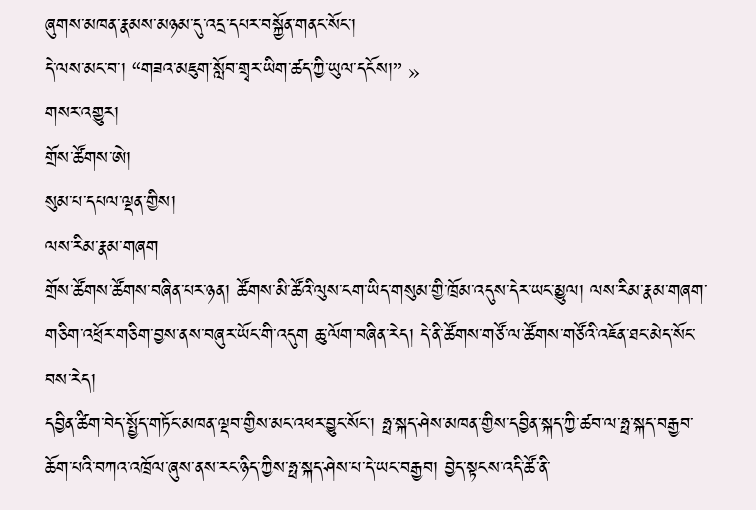ཞུགས་མཁན་རྣམས་མཉམ་དུ་འདྲ་དཔར་བསྐྱོན་གནང་སོང་།
དེ་ལས་མང་བ་། “གཟའ་མཇུག་སློབ་གྲྭར་ཡིག་ཚད་ཀྱི་ཡུལ་དངོས།” »
གསར་འགྱུར།
གྲོས་ཚོགས་ཨེ།
སུམ་པ་དཔལ་ལྡན་གྱིས།
ལས་རིམ་རྣམ་གཞག
གྲོས་ཚོགས་ཚོགས་བཞིན་པར་ཉན། ཚོགས་མི་ཚོའི་ལུས་ངག་ཡིད་གསུམ་གྱི་ཁྲོམ་འདུས་དེར་ཡང་མྱུལ། ལས་རིམ་རྣམ་གཞག་གཅིག་འཕྲོར་གཅིག་བྱས་ནས་བཞུར་ཡོང་གི་འདུག ཆུ་ལོག་བཞིན་རེད། དེ་ནི་ཚོགས་གཙོ་ལ་ཚོགས་གཙོའི་འཇོན་ཐང་མེད་སོང་བས་རེད།
དབྱིན་ཚིག་བེད་སྤྱོད་གཏོང་མཁན་ལྡབ་གྱིས་མང་འཕར་བྱུང་སོང་། ཧྥ་སྐད་ཤེས་མཁན་གྱིས་དབྱིན་སྐད་ཀྱི་ཚབ་ལ་ཧྥ་སྐད་བརྒྱབ་ཆོག་པའི་བཀའ་འཁྲོལ་ཞུས་ནས་རང་ཉིད་ཀྱིས་ཧྥ་སྐད་ཤེས་པ་དེ་ཡང་བརྒྱབ། བྱེད་སྟངས་འདི་ཚོ་ནི་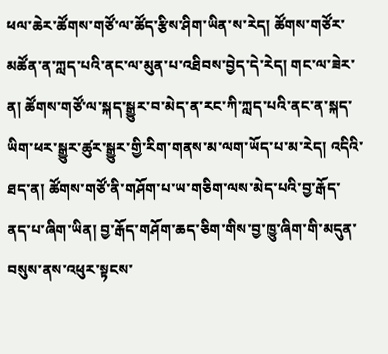ཕལ་ཆེར་ཚོགས་གཙོ་ལ་ཚོད་རྩིས་ཤིག་ཡིན་ས་རེད། ཚོགས་གཙོར་མཚོན་ན་ཀླད་པའི་ནང་ལ་མུན་པ་འཐིབས་བྱེད་དེ་རེད། གང་ལ་ཟེར་ན། ཚོགས་གཙོ་ལ་སྐད་སྒྱུར་བ་མེད་ན་རང་ཀི་ཀླད་པའི་ནང་ན་སྐད་ཡིག་ཕར་སྒྱུར་ཚུར་སྒྱུར་གྱི་རིག་གནས་མ་ལག་ཡོད་པ་མ་རེད། འདིའི་ཐད་ན། ཚོགས་གཙོ་ནི་གཤོག་པ་ཡ་གཅིག་ལས་མེད་པའི་བྱ་རྒོད་ནད་པ་ཞིག་ཡིན། བྱ་རྒོད་གཤོག་ཆད་ཅིག་གིས་བྱ་ཁྱུ་ཞིག་གི་མདུན་བསུས་ནས་འཕུར་སྟངས་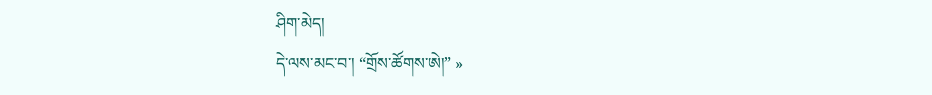ཤིག་མེད།
དེ་ལས་མང་བ་། “གྲོས་ཚོགས་ཨེ།” »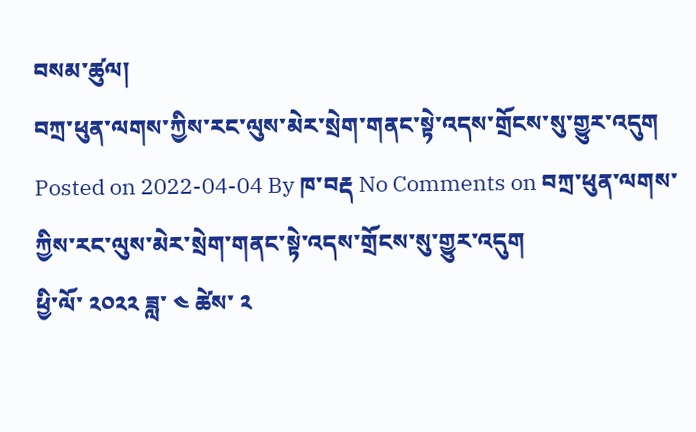བསམ་ཚུལ།
བཀྲ་ཕུན་ལགས་ཀྱིས་རང་ལུས་མེར་སྲེག་གནང་སྟེ་འདས་གྲོངས་སུ་གྱུར་འདུག
Posted on 2022-04-04 By ཁ་བརྡ No Comments on བཀྲ་ཕུན་ལགས་ཀྱིས་རང་ལུས་མེར་སྲེག་གནང་སྟེ་འདས་གྲོངས་སུ་གྱུར་འདུག
ཕྱི་ལོ་ ༢༠༢༢ ཟླ་ ༤ ཚེས་ ༢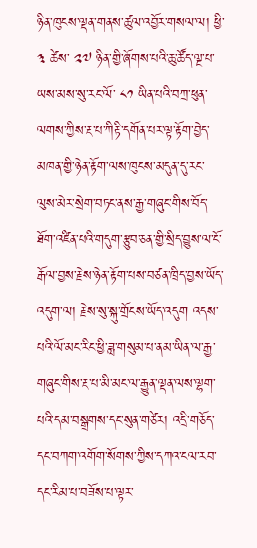ཉིན་ཁུངས་ལྡན་གནས་ཚུལ་འབྱོར་གསལ་ལ། ཕྱི་ ༣ ཚེས་ ༢༧ ཉིན་གྱི་ཞོགས་པའི་ཆུ་ཚོད་ལྔ་པ་ཡས་མས་སུ་རང་ལོ་ ༨༡ ཡིན་པའི་བཀྲ་ཕུན་ལགས་ཀྱིས་རྔ་པ་ཀིརྟི་དགོན་པར་ལྟ་རྟོག་བྱེད་མཁན་གྱི་ཉེན་རྟོག་ལས་ཁུངས་མདུན་དུ་རང་ལུས་མེར་སྲེག་བཏང་ནས་རྒྱ་གཞུང་གིས་བོད་ཐོག་འཛིན་པའི་གདུག་རྩུབ་ཅན་གྱི་སྲིད་བྱུས་ལ་ངོ་རྒོལ་བྱས་རྗེས་ཉེན་རྟོག་པས་བཙན་ཁྲིད་བྱས་ཡོད་འདུག་ལ། རྗེས་སུ་སྐུ་གྲོངས་ཡོད་འདུག འདས་པའི་ལོ་མང་རིང་ཕྱི་ཟླ་གསུམ་པ་ནམ་ཡིན་ལ་རྒྱ་གཞུང་གིས་རྔ་པ་མི་མང་ལ་རྒྱུན་ལྡན་ལས་ལྷག་པའི་དམ་བསྒྲགས་དང་སུན་གཙེར། འདྲི་གཅོད་དང་བཀག་འགོག་སོགས་ཀྱིས་དཀའ་ངལ་རབ་དང་རིམ་པ་བཟོས་པ་ལྟར་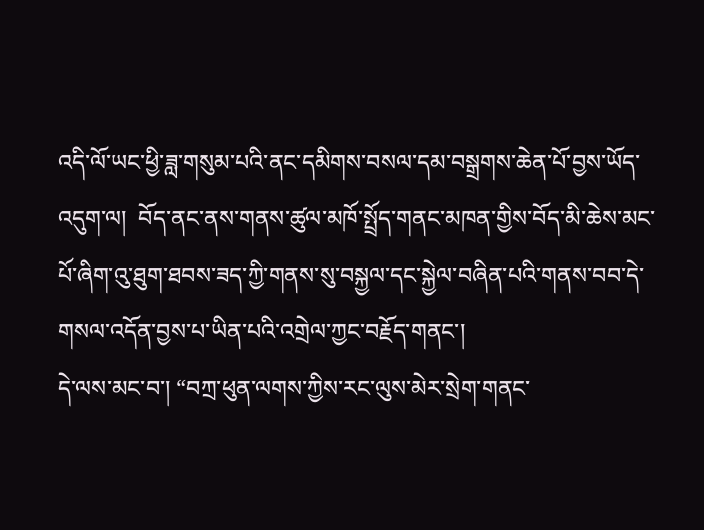འདི་ལོ་ཡང་ཕྱི་ཟླ་གསུམ་པའི་ནང་དམིགས་བསལ་དམ་བསྒྲགས་ཆེན་པོ་བྱས་ཡོད་འདུག་ལ།  བོད་ནང་ནས་གནས་ཚུལ་མཁོ་སྤྲོད་གནང་མཁན་གྱིས་བོད་མི་ཆེས་མང་པོ་ཞིག་འུ་ཐུག་ཐབས་ཟད་ཀྱི་གནས་སུ་བསྐྱལ་དང་སྐྱེལ་བཞིན་པའི་གནས་བབ་དེ་གསལ་འདོན་བྱས་པ་ཡིན་པའི་འགྲེལ་ཀྱང་བརྗོད་གནང་།
དེ་ལས་མང་བ་། “བཀྲ་ཕུན་ལགས་ཀྱིས་རང་ལུས་མེར་སྲེག་གནང་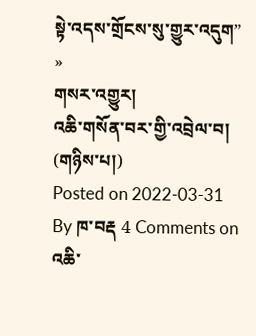སྟེ་འདས་གྲོངས་སུ་གྱུར་འདུག” »
གསར་འགྱུར།
འཆི་གསོན་བར་གྱི་འབྲེལ་བ། (གཉིས་པ།)
Posted on 2022-03-31 By ཁ་བརྡ 4 Comments on འཆི་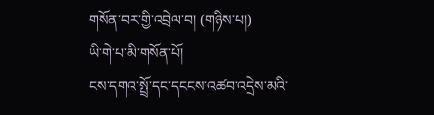གསོན་བར་གྱི་འབྲེལ་བ། (གཉིས་པ།)
ཡི་གེ་པ་མི་གསོན་པོ།
ངས་དགའ་སྤྲོ་དང་དངངས་འཚབ་འདྲེས་མའི་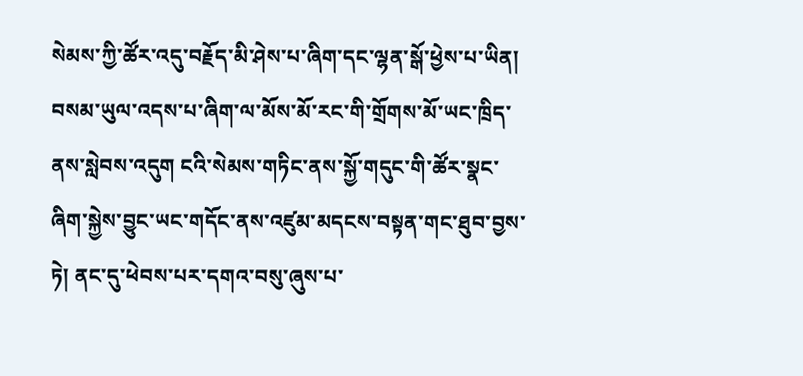སེམས་ཀྱི་ཚོར་འདུ་བརྗོད་མི་ཤེས་པ་ཞིག་དང་ལྷན་སྒོ་ཕྱེས་པ་ཡིན། བསམ་ཡུལ་འདས་པ་ཞིག་ལ་མོས་མོ་རང་གི་གྲོགས་མོ་ཡང་ཁྲིད་ནས་སླེབས་འདུག ངའི་སེམས་གཏིང་ནས་སྐྱོ་གདུང་གི་ཚོར་སྣང་ཞིག་སྐྱེས་བྱུང་ཡང་གདོང་ནས་འཛུམ་མདངས་བསྟན་གང་ཐུབ་བྱས་ཏེ། ནང་དུ་ཕེབས་པར་དགའ་བསུ་ཞུས་པ་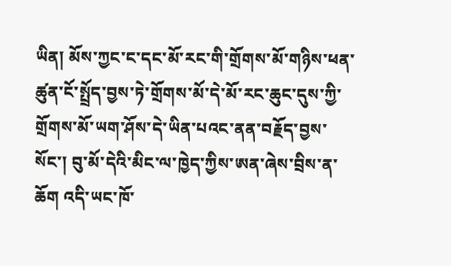ཡིན། མོས་ཀྱང་ང་དང་མོ་རང་གི་གྲོགས་མོ་གཉིས་ཕན་ཚུན་ངོ་སྤྲོད་བྱས་ཏེ་གྲོགས་མོ་དེ་མོ་རང་ཆུང་དུས་ཀྱི་གྲོགས་མོ་ཡག་ཤོས་དེ་ཡིན་པའང་ནན་བརྗོད་བྱས་སོང་། བུ་མོ་དེའི་མིང་ལ་ཁྱེད་ཀྱིས་ཨན་ཞེས་བྲིས་ན་ཆོག འདི་ཡང་ཁོ་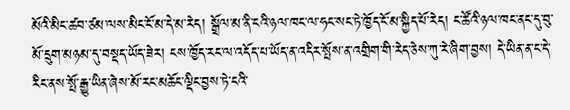མོའི་མིང་ཚབ་ཙམ་ལས་མིང་ངོ་མ་དེ་མ་རེད། སྒྲོལ་མ་ནི་ངའི་ཉལ་ཁང་ལ་ཧང་སང་ཏེ་ཁྱོད་ངོ་མ་སྐྱིད་པོ་རེད། ང་ཚོའི་ཉལ་ཁང་ནང་དུ་བུ་མོ་དྲུག་མཉམ་དུ་བསྡད་ཡོད་ཟེར། ངས་ཁྱོད་རང་ལ་འདོད་པ་ཡོད་ན་འདིར་སྤོས་ན་འགྲིག་གི་རེད་ཅེས་ཀུ་རེ་ཞིག་བྱས། དེ་ཡིན་ན་ང་དེ་རིང་ནས་སྤོ་རྒྱུ་ཡིན་ཞེས་མོ་རང་མཆོང་ལྡིང་བྱས་ཏེ་ངའི་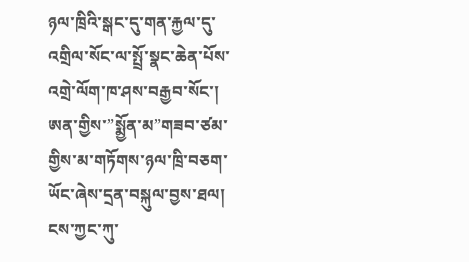ཉལ་ཁྲིའི་སྒང་དུ་གན་རྐྱལ་དུ་འགྲིལ་སོང་ལ་སྤྲོ་སྣང་ཆེན་པོས་འགྲེ་ལོག་ཁ་ཤས་བརྒྱབ་སོང་། ཨན་གྱིས་”སྨྱོན་མ”གཟབ་ཙམ་གྱིས་མ་གཏོགས་ཉལ་ཁྲི་བཅག་ཡོང་ཞེས་དྲན་བསྐུལ་བྱས་ཐལ། ངས་ཀྱང་ཀུ་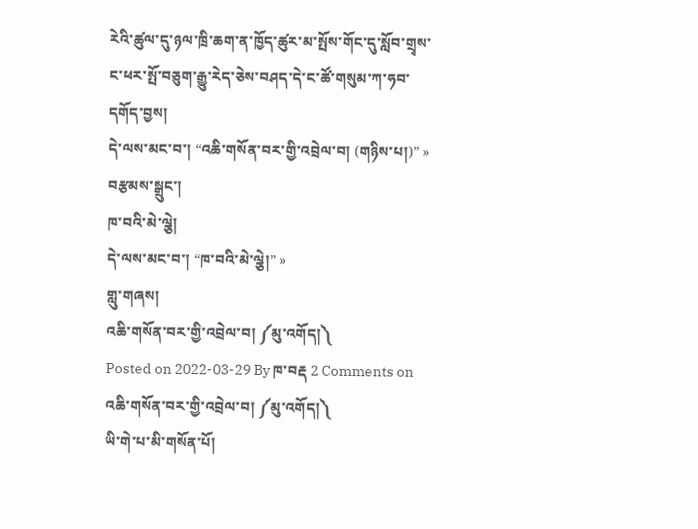རེའི་ཚུལ་དུ་ཉལ་ཁྲི་ཆག་ན་ཁྱོད་ཚུར་མ་སྤོས་གོང་དུ་སློབ་གྲྭས་ང་ཕར་སྤོ་བཅུག་རྒྱུ་རེད་ཅེས་བཤད་དེ་ང་ཚོ་གསུམ་ཀ་ཧབ་དགོད་བྱས།
དེ་ལས་མང་བ་། “འཆི་གསོན་བར་གྱི་འབྲེལ་བ། (གཉིས་པ།)” »
བརྩམས་སྒྲུང་།
ཁ་བའི་མེ་ལྕེ།
དེ་ལས་མང་བ་། “ཁ་བའི་མེ་ལྕེ།” »
གླུ་གཞས།
འཆི་གསོན་བར་གྱི་འབྲེལ་བ། ༼མུ་འགོད།༽
Posted on 2022-03-29 By ཁ་བརྡ 2 Comments on འཆི་གསོན་བར་གྱི་འབྲེལ་བ། ༼མུ་འགོད།༽
ཡི་གེ་པ་མི་གསོན་པོ།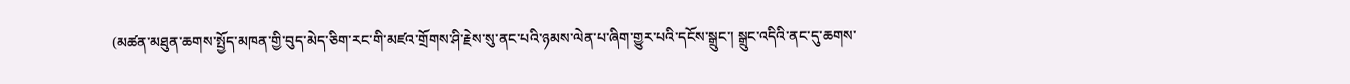(མཚན་མཐུན་ཆགས་སྤྱོད་མཁན་གྱི་བུད་མེད་ཅིག་རང་གི་མཛའ་གྲོགས་ཤི་རྗེས་སུ་ནང་པའི་ཉམས་ལེན་པ་ཞིག་གྱུར་པའི་དངོས་སྒྲུང་། སྒྲུང་འདིའི་ནང་དུ་ཆགས་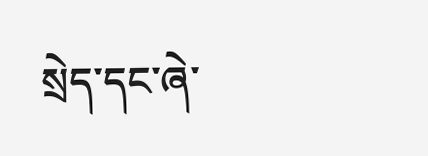སྲེད་དང་ཞེ་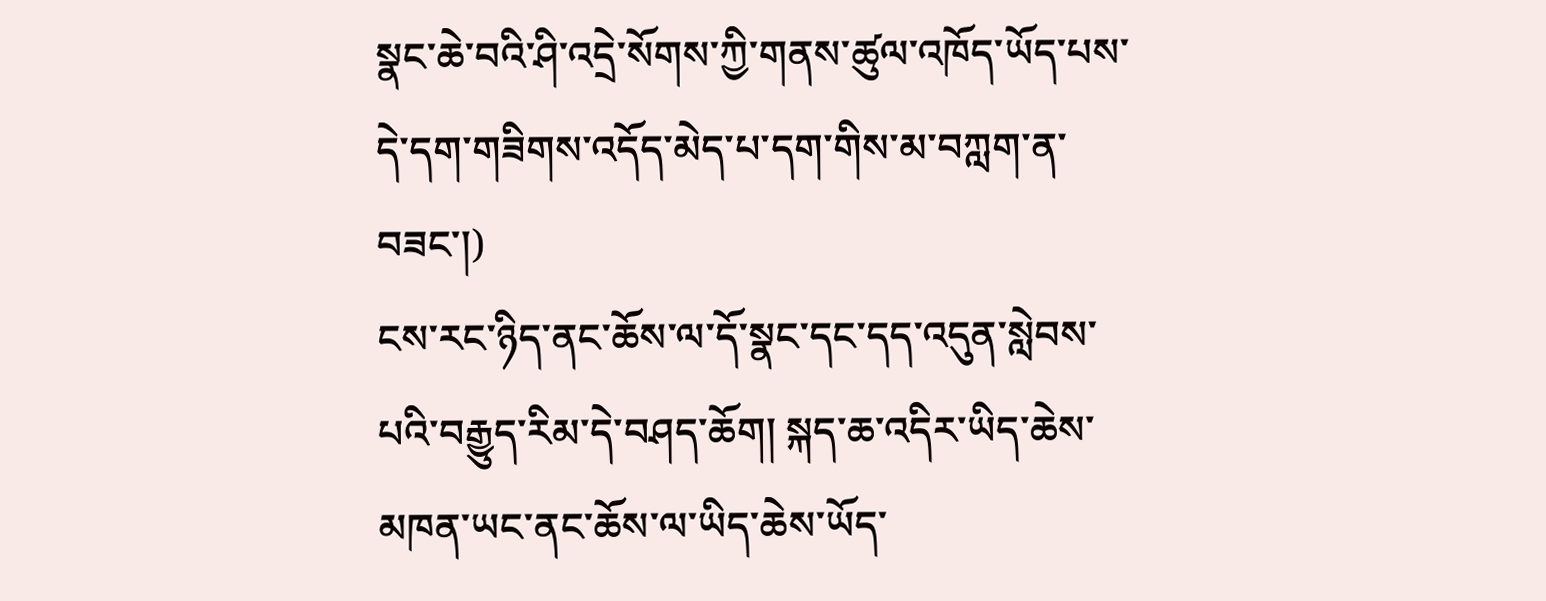སྣང་ཆེ་བའི་ཤི་འདྲེ་སོགས་ཀྱི་གནས་ཚུལ་འཁོད་ཡོད་པས་དེ་དག་གཟིགས་འདོད་མེད་པ་དག་གིས་མ་བཀླག་ན་བཟང་།)
ངས་རང་ཉིད་ནང་ཆོས་ལ་དོ་སྣང་དང་དད་འདུན་སླེབས་པའི་བརྒྱུད་རིམ་དེ་བཤད་ཆོག། སྐད་ཆ་འདིར་ཡིད་ཆེས་མཁན་ཡང་ནང་ཆོས་ལ་ཡིད་ཆེས་ཡོད་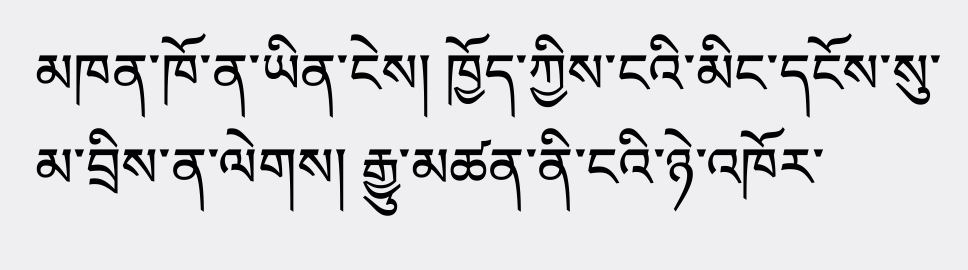མཁན་ཁོ་ན་ཡིན་ངེས། ཁྱོད་ཀྱིས་ངའི་མིང་དངོས་སུ་མ་བྲིས་ན་ལེགས། རྒྱུ་མཚན་ནི་ངའི་ཉེ་འཁོར་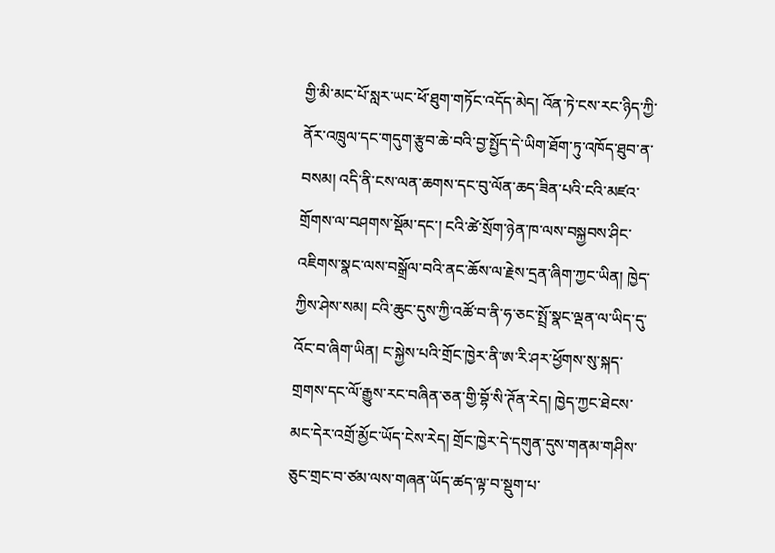གྱི་མི་མང་པོ་སླར་ཡང་ཕོ་ཐུག་གཏོང་འདོད་མེད། འོན་ཏེ་ངས་རང་ཉིད་ཀྱི་ནོར་འཁྲུལ་དང་གདུག་རྩུབ་ཆེ་བའི་བྱ་སྤྱོད་དེ་ཡིག་ཐོག་ཏུ་འཁོད་ཐུབ་ན་བསམ། འདི་ནི་ངས་ལན་ཆགས་དང་བུ་ལོན་ཆད་ཟིན་པའི་ངའི་མཛའ་གྲོགས་ལ་བཤགས་སྡོམ་དང་། ངའི་ཚེ་སྲོག་ཉེན་ཁ་ལས་བསྐྱབས་ཤིང་འཇིགས་སྣང་ལས་བསྒྲོལ་བའི་ནང་ཆོས་ལ་རྗེས་དྲན་ཞིག་ཀྱང་ཡིན། ཁྱེད་ཀྱིས་ཤེས་སམ། ངའི་ཆུང་དུས་ཀྱི་འཚོ་བ་ནི་ཧ་ཅང་སྤྲོ་སྣང་ལྡན་ལ་ཡིད་དུ་འོང་བ་ཞིག་ཡིན། ང་སྐྱེས་པའི་གྲོང་ཁྱེར་ནི་ཨ་རི་ཤར་ཕྱོགས་སུ་སྐད་གྲགས་དང་ལོ་རྒྱུས་རང་བཞིན་ཅན་གྱི་བྷོ་སི་ཊོན་རེད། ཁྱེད་ཀྱང་ཐེངས་མང་དེར་འགྲོ་མྱོང་ཡོད་ངེས་རེད། གྲོང་ཁྱེར་དེ་དགུན་དུས་གནམ་གཤིས་ཅུང་གྲང་བ་ཙམ་ལས་གཞན་ཡོད་ཚད་ལྟ་བ་སྡུག་པ་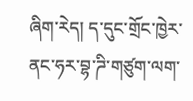ཞིག་རེད། ད་དུང་གྲོང་ཁྱེར་ནང་ཧར་བྷ་ཌི་གཙུག་ལག་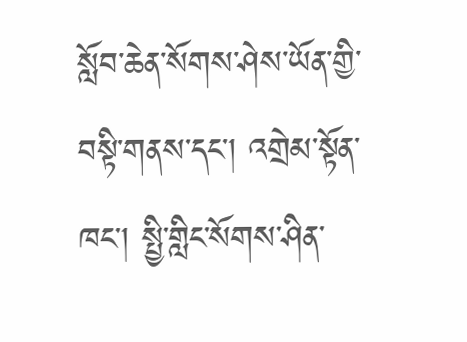སློབ་ཆེན་སོགས་ཤེས་ཡོན་གྱི་བསྟི་གནས་དང་། འགྲེམ་སྟོན་ཁང་། སྤྱི་གླིང་སོགས་ཤིན་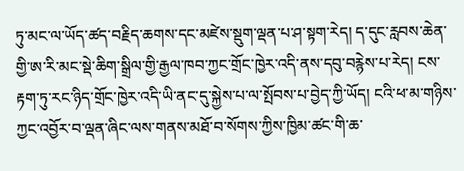ཏུ་མང་ལ་ཡོད་ཚད་བརྗིད་ཆགས་དང་མཛེས་སྡུག་ལྡན་པ་ཤ་སྟག་རེད། ད་དུང་རླབས་ཆེན་གྱི་ཨ་རི་མང་སྡེ་ཆིག་སྒྲིལ་གྱི་རྒྱལ་ཁབ་ཀྱང་གྲོང་ཁྱེར་འདི་ནས་དབུ་བརྙེས་པ་རེད། ངས་རྟག་ཏུ་རང་ཉིད་གྲོང་ཁྱེར་འདི་ཡི་ནང་དུ་སྐྱེས་པ་ལ་སྤོབས་པ་བྱེད་ཀྱི་ཡོད། ངའི་ཕ་མ་གཉིས་ཀྱང་འབྱོར་བ་ལྡན་ཞིང་ལས་གནས་མཐོ་བ་སོགས་ཀྱིས་ཁྱིམ་ཚང་གི་ཆ་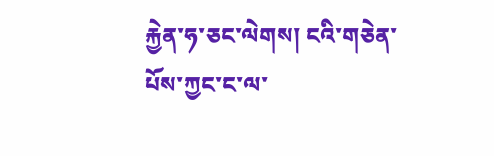རྐྱེན་ཧ་ཅང་ལེགས། ངའི་གཅེན་པོས་ཀྱང་ང་ལ་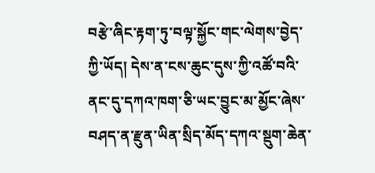བརྩེ་ཞིང་རྟག་ཏུ་བལྟ་སྐྱོང་གང་ལེགས་བྱེད་ཀྱི་ཡོད། དེས་ན་ངས་ཆུང་དུས་ཀྱི་འཚོ་བའི་ནང་དུ་དཀའ་ཁག་ཅི་ཡང་བྱུང་མ་མྱོང་ཞེས་བཤད་ན་རྫུན་ཡིན་སྲིད་མོད་དཀའ་སྡུག་ཆེན་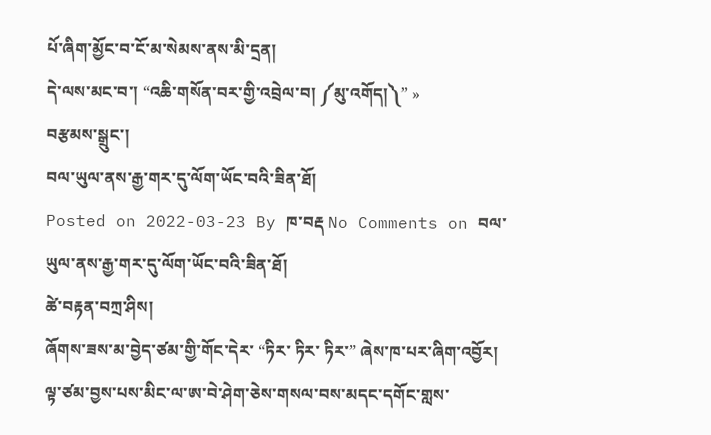པོ་ཞིག་མྱོང་བ་ངོ་མ་སེམས་ནས་མི་དྲན།
དེ་ལས་མང་བ་། “འཆི་གསོན་བར་གྱི་འབྲེལ་བ། ༼མུ་འགོད།༽” »
བརྩམས་སྒྲུང་།
བལ་ཡུལ་ནས་རྒྱ་གར་དུ་ལོག་ཡོང་བའི་ཟིན་ཐོ།
Posted on 2022-03-23 By ཁ་བརྡ No Comments on བལ་ཡུལ་ནས་རྒྱ་གར་དུ་ལོག་ཡོང་བའི་ཟིན་ཐོ།
ཚེ་བརྟན་བཀྲ་ཤིས།
ཞོགས་ཟས་མ་བྱེད་ཙམ་གྱི་གོང་དེར་ “ཏིར་ ཏིར་ ཏིར་” ཞེས་ཁ་པར་ཞིག་འབྱོར། ལྟ་ཙམ་བྱས་པས་མིང་ལ་ཨ་བེ་ཤེག་ཅེས་གསལ་བས་མདང་དགོང་གླས་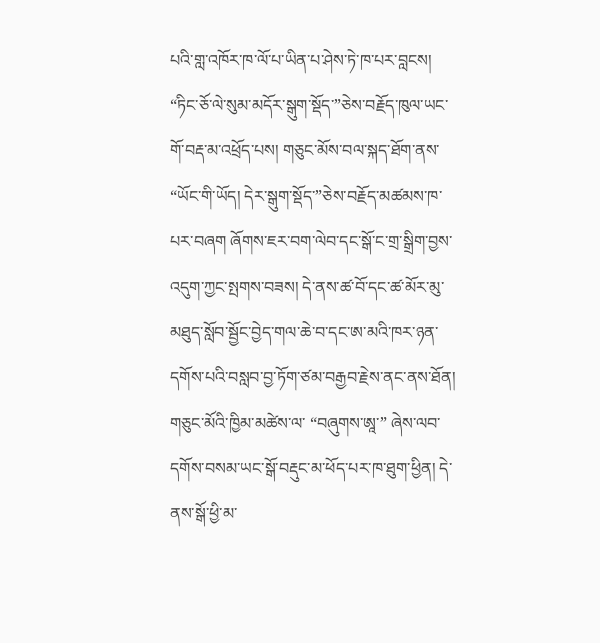པའི་གླ་འཁོར་ཁ་ལོ་པ་ཡིན་པ་ཤེས་ཏེ་ཁ་པར་བླངས། “ཏིང་ཅོ་ལེ་སུམ་མདོར་སྒུག་སྡོད་”ཅེས་བརྗོད་ཁུལ་ཡང་གོ་བརྡ་མ་འཕྲོད་པས། གཅུང་མོས་བལ་སྐད་ཐོག་ནས་ “ཡོང་གི་ཡོད། དེར་སྒུག་སྡོད་”ཅེས་བརྗོད་མཚམས་ཁ་པར་བཞག ཞོགས་ཇར་བག་ལེབ་དང་སྒོ་ང་གྲ་སྒྲིག་བྱས་འདུག་ཀྱང་སྤགས་བཟས། དེ་ནས་ཚ་བོ་དང་ཚ་མོར་མུ་མཐུད་སློབ་སྦྱོང་བྱེད་གལ་ཆེ་བ་དང་ཨ་མའི་ཁར་ཉན་དགོས་པའི་བསླབ་བྱ་ཏོག་ཙམ་བརྒྱབ་རྗེས་ནང་ནས་ཐོན།
གཅུང་མོའི་ཁྱིམ་མཚེས་ལ་ “བཞུགས་ཨཱ་” ཞེས་ལབ་དགོས་བསམ་ཡང་སྒོ་བརྡུང་མ་ཕོད་པར་ཁ་ཐུག་ཕྱིན། དེ་ནས་སྒོ་ཕྱི་མ་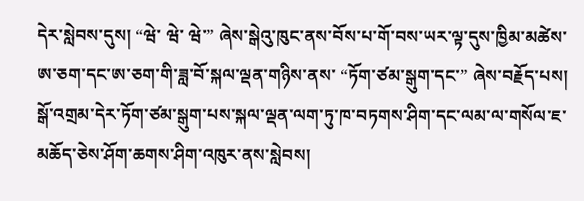དེར་སླེབས་དུས། “ཝེ་ ཝེ་ ཝེ་” ཞེས་སྒེའུ་ཁུང་ནས་བོས་པ་གོ་བས་ཡར་ལྟ་དུས་ཁྱིམ་མཚེས་ཨ་ཅག་དང་ཨ་ཅག་གི་ཟླ་བོ་སྐལ་ལྡན་གཉིས་ནས་ “ཏོག་ཙམ་སྒུག་དང་” ཞེས་བརྗོད་པས། སྒོ་འགྲམ་དེར་ཏོག་ཙམ་སྒུག་པས་སྐལ་ལྡན་ལག་ཏུ་ཁ་བཏགས་ཤིག་དང་ལམ་ལ་གསོལ་ཇ་མཆོད་ཅེས་ཤོག་ཆགས་ཤིག་འཁུར་ནས་སླེབས།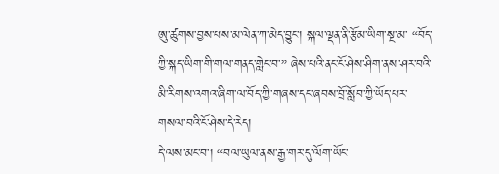ཨུ་ཚུགས་བྱས་པས་མ་ལེན་ཀ་མེད་བྱུང་། སྐལ་ལྡན་ནི་རྩོམ་ཡིག་སྔ་མ་ “བོད་ཀྱི་སྐད་ཡིག་གི་གལ་གནད་གླེང་བ་” ཞེས་པའི་ནང་ངོ་ཤེས་ཤིག་ནས་ཤར་བའི་མི་རིགས་འགའ་ཞིག་ལ་བོད་ཀྱི་གཞས་དང་ཞབས་བྲོ་སློབ་ཀྱི་ཡོད་པར་གསལ་བའི་ངོ་ཤེས་དེ་རེད།
དེ་ལས་མང་བ་། “བལ་ཡུལ་ནས་རྒྱ་གར་དུ་ལོག་ཡོང་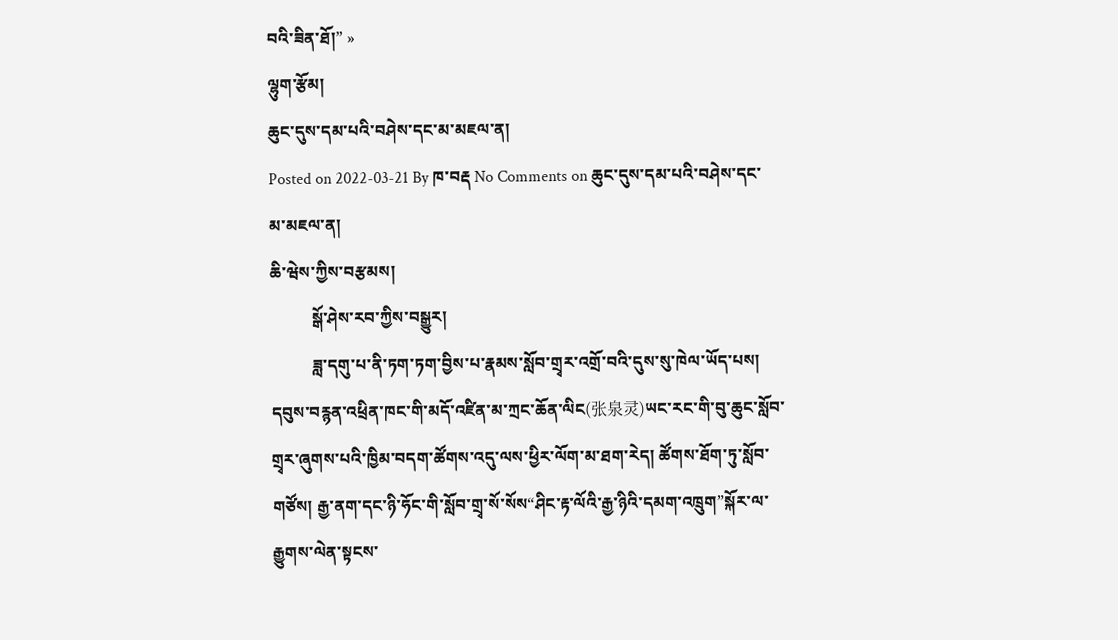བའི་ཟིན་ཐོ།” »
ལྷུག་རྩོམ།
ཆུང་དུས་དམ་པའི་བཤེས་དང་མ་མཇལ་ན།
Posted on 2022-03-21 By ཁ་བརྡ No Comments on ཆུང་དུས་དམ་པའི་བཤེས་དང་མ་མཇལ་ན།
ཆི་ཝེས་ཀྱིས་བརྩམས།
          སྒོ་ཤེས་རབ་ཀྱིས་བསྒྱུར།
          ཟླ་དགུ་པ་ནི་ཏག་ཏག་བྱིས་པ་རྣམས་སློབ་གྲྭར་འགྲོ་བའི་དུས་སུ་ཁེལ་ཡོད་པས། དབུས་བརྙན་འཕྲིན་ཁང་གི་མདོ་འཛིན་མ་ཀྲང་ཆོན་ལིང(张泉灵)ཡང་རང་གི་བུ་ཆུང་སློབ་གྲྭར་ཞུགས་པའི་ཁྱིམ་བདག་ཚོགས་འདུ་ལས་ཕྱིར་ལོག་མ་ཐག་རེད། ཚོགས་ཐོག་ཏུ་སློབ་གཙོས། རྒྱ་ནག་དང་ཉི་ཧོང་གི་སློབ་གྲྭ་སོ་སོས“ཤིང་རྟ་ལོའི་རྒྱ་ཉིའི་དམག་འཁྲུག”སྐོར་ལ་རྒྱུགས་ལེན་སྟངས་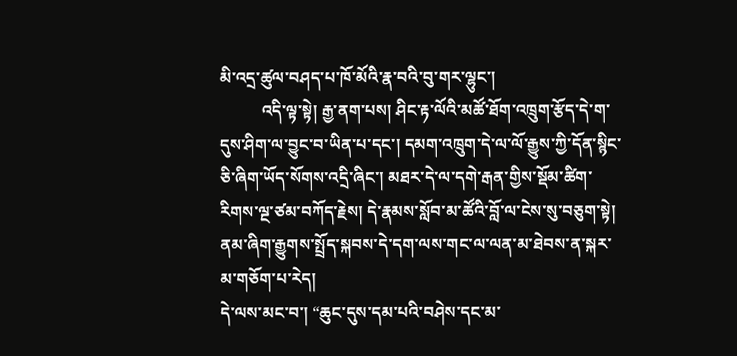མི་འདྲ་ཚུལ་བཤད་པ་ཁོ་མོའི་རྣ་བའི་བུ་གར་ལྷུང་།
          འདི་ལྟ་སྟེ། རྒྱ་ནག་པས། ཤིང་རྟ་ལོའི་མཚོ་ཐོག་འཁྲུག་རྩོད་དེ་ག་དུས་ཤིག་ལ་བྱུང་བ་ཡིན་པ་དང་། དམག་འཁྲུག་དེ་ལ་ལོ་རྒྱུས་ཀྱི་དོན་སྙིང་ཅི་ཞིག་ཡོད་སོགས་འདྲི་ཞིང་། མཐར་དེ་ལ་དགེ་རྒན་གྱིས་སྡོམ་ཚིག་རིགས་ལྔ་ཙམ་བཀོད་རྗེས། དེ་རྣམས་སློབ་མ་ཚོའི་བློ་ལ་ངེས་སུ་བཅུག་སྟེ། ནམ་ཞིག་རྒྱུགས་སྤྲོད་སྐབས་དེ་དག་ལས་གང་ལ་ལན་མ་ཐེབས་ན་སྐར་མ་གཅོག་པ་རེད།
དེ་ལས་མང་བ་། “ཆུང་དུས་དམ་པའི་བཤེས་དང་མ་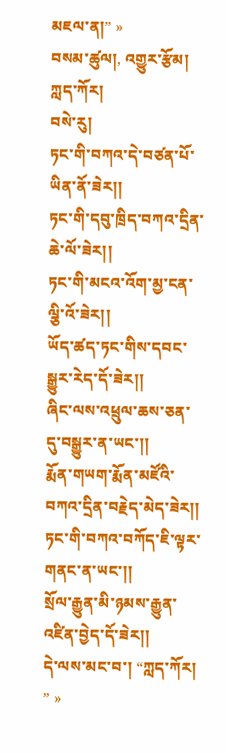མཇལ་ན།” »
བསམ་ཚུལ།, འགྱུར་རྩོམ།
ཀླད་ཀོར།
བསེ་རུ།
ཏང་གི་བཀའ་དེ་བཙན་པོ་ཡིན་ནོ་ཟེར།།
ཏང་གི་དབུ་ཁྲིད་བཀའ་དྲིན་ཆེ་ལོ་ཟེར།།
ཏང་གི་མངའ་འོག་མྱ་ངན་ལྕི་འོ་ཟེར།།
ཡོད་ཚད་ཏང་གིས་དབང་སྒྱུར་རེད་དོ་ཟེར།།
ཞིང་ལས་འཕྲུལ་ཆས་ཅན་དུ་བསྒྱུར་ན་ཡང་།།
རྨོན་གཡག་རྨོན་མཛོའི་བཀའ་དྲིན་བརྗེད་མེད་ཟེར།།
ཏང་གི་བཀའ་བཀོད་ཇི་ལྟར་གནང་ན་ཡང་།།
སྲོལ་རྒྱུན་མི་ཉམས་རྒྱུན་འཛིན་བྱེད་དོ་ཟེར།།
དེ་ལས་མང་བ་། “ཀླད་ཀོར། ” »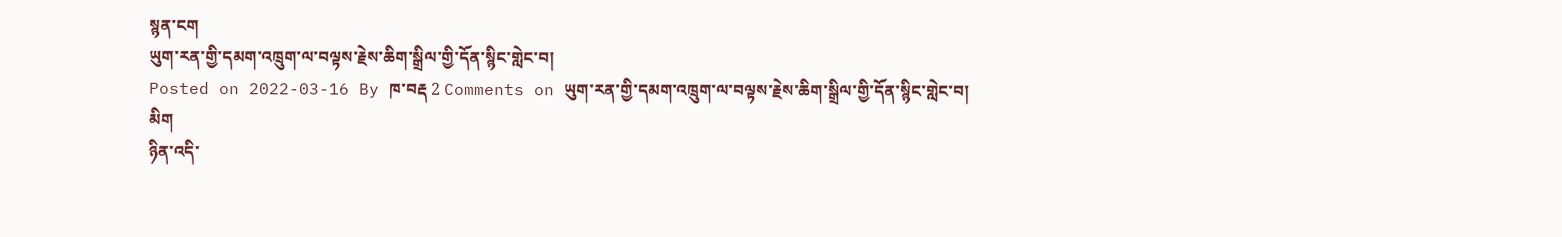སྙན་ངག
ཡུག་རན་གྱི་དམག་འཁྲུག་ལ་བལྟས་རྗེས་ཆིག་སྒྲིལ་གྱི་དོན་སྙིང་གླེང་བ།
Posted on 2022-03-16 By ཁ་བརྡ 2 Comments on ཡུག་རན་གྱི་དམག་འཁྲུག་ལ་བལྟས་རྗེས་ཆིག་སྒྲིལ་གྱི་དོན་སྙིང་གླེང་བ།
མིག
ཉིན་འདི་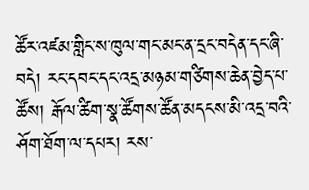ཚོར་འཛམ་གླིང་ས་ཁུལ་གང་མང་ན་དྲང་བདེན་དང་ཞི་བདེ། རང་དབང་དང་འདྲ་མཉམ་གཙིགས་ཆེན་བྱེད་པ་ཚོས། རྒོལ་ཚིག་སྣ་ཚོགས་ཚོན་མདངས་མི་འདྲ་བའི་ཤོག་ཐོག་ལ་དཔར། རས་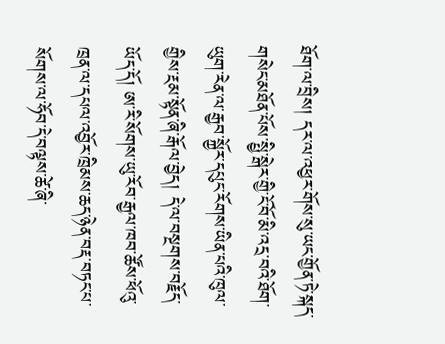ཐོག་ལ་བྲིས། དར་ལ་འཕྱར་གོས་སུ་ཡང་གྱོན་ཏེ་སྐད་གསེང་མཐོན་པོས་སྤྱི་སྒེར་གྱི་ངོ་བོ་མི་འདྲ་བའི་ཐོག་ཡུག་རེན་ལ་རྒྱབ་སྐྱོར་དཔུང་རོགས་ཡིན་པའི་ཁུལ་གྱིས་རྔམ་སྟོན་ཞི་རྒོལ་བྱེད། དེ་ལ་བསྔགས་བརྗོད་ཡོད་དོ། ཨ་རི་སོགས་ཡུ་རོབ་རྒྱལ་ཁབ་ཚོས་ཕོའུ་ཁྲན་ལ་དཔལ་འབྱོར་ཁྲིམས་ཆད་ཉེན་བརྡ་བཏང་པ་སོགས་ལ་ཧོབ་དེ་བལྟས་ཚེ་ཞི་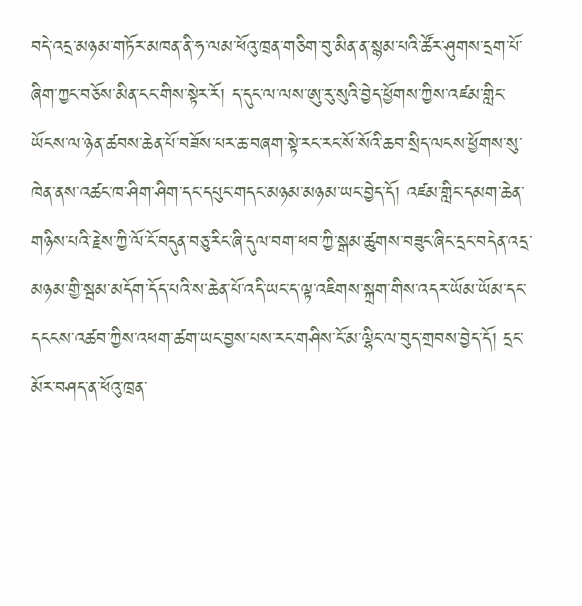བདེ་འདྲ་མཉམ་གཏོར་མཁན་ནི་ཧ་ལམ་ཕོའུ་ཁྲན་གཅིག་བུ་མིན་ན་སྙམ་པའི་ཚོར་ཤུགས་དྲག་པོ་ཞིག་ཀྱང་བཅོས་མིན་ངང་གིས་སྟེར་རོ། ད་དུང་ལ་ལས་ཨུ་རུ་སུའི་བྱེད་ཕྱོགས་ཀྱིས་འཛམ་གླིང་ཡོངས་ལ་ཉེན་ཚབས་ཆེན་པོ་བཟོས་པར་ཆ་བཞག་སྟེ་རང་རང་སོ་སོའི་ཆབ་སྲིད་ལངས་ཕྱོགས་སུ་ཁེན་ནས་འཚང་ཁ་ཤིག་ཤིག་དང་དཔུང་གདང་མཉམ་མཉམ་ཡང་བྱེད་དོ། འཛམ་གླིང་དམག་ཆེན་གཉིས་པའི་རྗེས་ཀྱི་ལོ་ངོ་བདུན་བཅུ་རིང་ཞི་དུལ་བག་ཕབ་ཀྱི་སྒམ་ཚུགས་བཟུང་ཞིང་དྲང་བདེན་འདྲ་མཉམ་གྱི་སྦམ་མདོག་དོད་པའི་ས་ཆེན་པོ་འདི་ཡང་ད་ལྟ་འཇིགས་སྐྲག་གིས་འདར་ཡོམ་ཡོམ་དང་དངངས་འཚབ་ཀྱིས་འཕག་ཚག་ཡང་བྱས་པས་རང་གཤིས་ངོ་མ་ལྷིང་ལ་བུད་གྲབས་བྱེད་དོ། དྲང་མོར་བཤད་ན་ཕོའུ་ཁྲན་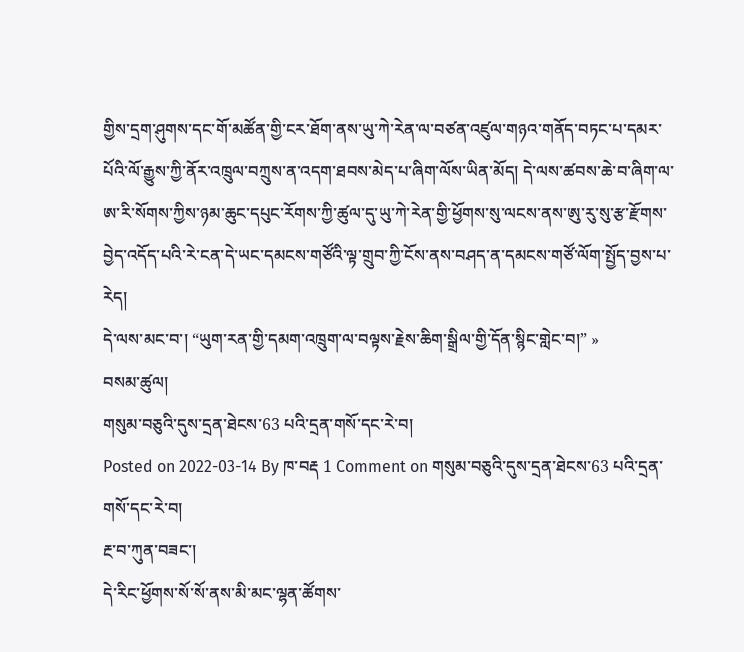གྱིས་དྲག་ཤུགས་དང་གོ་མཚོན་གྱི་ངར་ཐོག་ནས་ཡུ་ཀེ་རེན་ལ་བཙན་འཛུལ་གཉའ་གནོད་བཏང་པ་དམར་པོའི་ལོ་རྒྱུས་ཀྱི་ནོར་འཁྲུལ་བཀྲུས་ན་འདག་ཐབས་མེད་པ་ཞིག་ལོས་ཡིན་མོད། དེ་ལས་ཚབས་ཆེ་བ་ཞིག་ལ་ཨ་རི་སོགས་ཀྱིས་ཉམ་ཆུང་དཔུང་རོགས་ཀྱི་ཚུལ་དུ་ཡུ་ཀེ་རེན་གྱི་ཕྱོགས་སུ་ལངས་ནས་ཨུ་རུ་སུ་རྩ་རྫོགས་བྱེད་འདོད་པའི་རེ་ངན་དེ་ཡང་དམངས་གཙོའི་ལྟ་གྲུབ་ཀྱི་ངོས་ནས་བཤད་ན་དམངས་གཙོ་ལོག་སྤྱོད་བྱས་པ་རེད།
དེ་ལས་མང་བ་། “ཡུག་རན་གྱི་དམག་འཁྲུག་ལ་བལྟས་རྗེས་ཆིག་སྒྲིལ་གྱི་དོན་སྙིང་གླེང་བ།” »
བསམ་ཚུལ།
གསུམ་བཅུའི་དུས་དྲན་ཐེངས་63 པའི་དྲན་གསོ་དང་རེ་བ།
Posted on 2022-03-14 By ཁ་བརྡ 1 Comment on གསུམ་བཅུའི་དུས་དྲན་ཐེངས་63 པའི་དྲན་གསོ་དང་རེ་བ།
རྔ་བ་ཀུན་བཟང་།
དེ་རིང་ཕྱོགས་སོ་སོ་ནས་མི་མང་ལྷན་ཚོགས་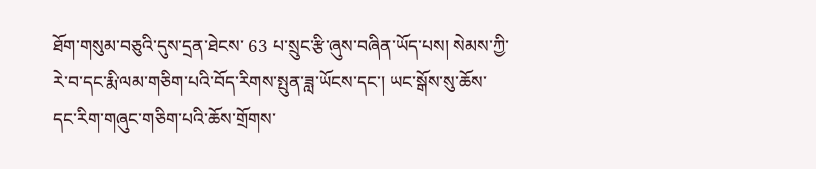ཐོག་གསུམ་བཅུའི་དུས་དྲན་ཐེངས་ 63 པ་སྲུང་རྩི་ཞུས་བཞིན་ཡོད་པས། སེམས་ཀྱི་རེ་བ་དང་རྨི་ལམ་གཅིག་པའི་བོད་རིགས་སྤུན་ཟླ་ཡོངས་དང་། ཡང་སྒོས་སུ་ཆོས་དང་རིག་གཞུང་གཅིག་པའི་ཆོས་གྲོགས་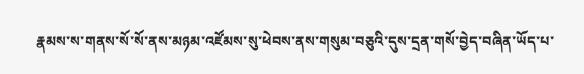རྣམས་ས་གནས་སོ་སོ་ནས་མཉམ་འཛོམས་སུ་ཕེབས་ནས་གསུམ་བཅུའི་དུས་དྲན་གསོ་བྱེད་བཞིན་ཡོད་པ་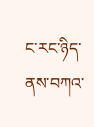ང་རང་ཉིད་ནས་བཀའ་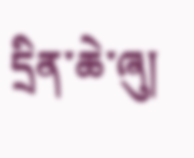དྲིན་ཆེ་ཞུ།